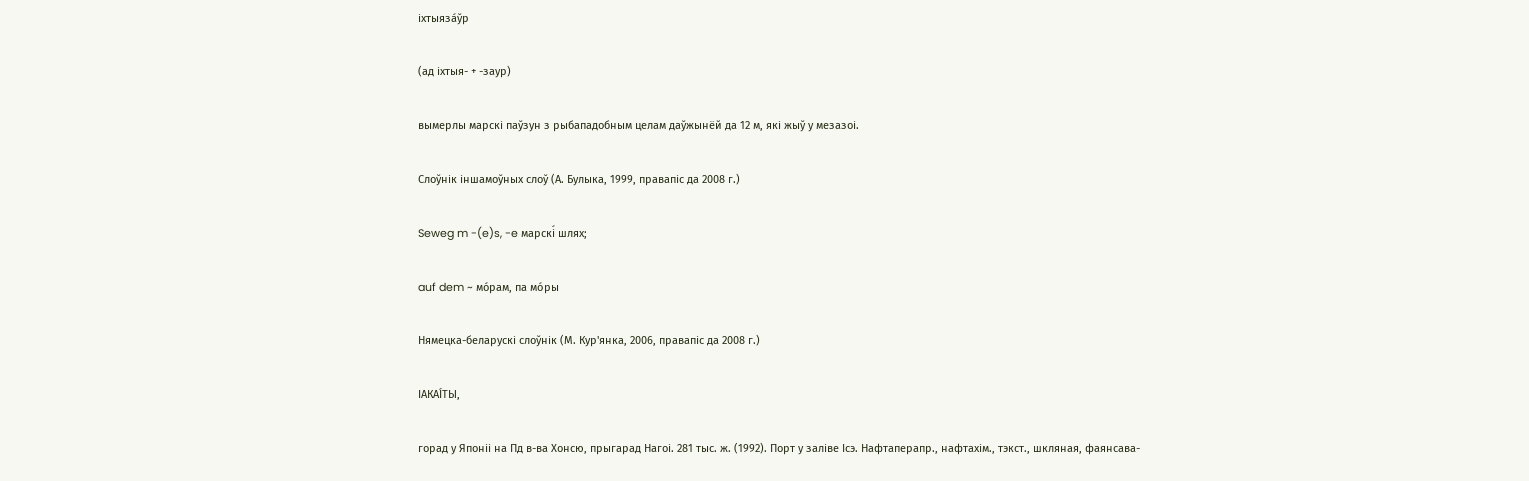іхтыяза́ўр

(ад іхтыя- + -заур)

вымерлы марскі паўзун з рыбападобным целам даўжынёй да 12 м, які жыў у мезазоі.

Слоўнік іншамоўных слоў (А. Булыка, 1999, правапіс да 2008 г.)

Seweg m -(e)s, -e марскі́ шлях;

auf dem ~ мо́рам, па мо́ры

Нямецка-беларускі слоўнік (М. Кур'янка, 2006, правапіс да 2008 г.)

ІАКАІ́ТЫ,

горад у Японіі на Пд в-ва Хонсю, прыгарад Нагоі. 281 тыс. ж. (1992). Порт у заліве Ісэ. Нафтаперапр., нафтахім., тэкст., шкляная, фаянсава-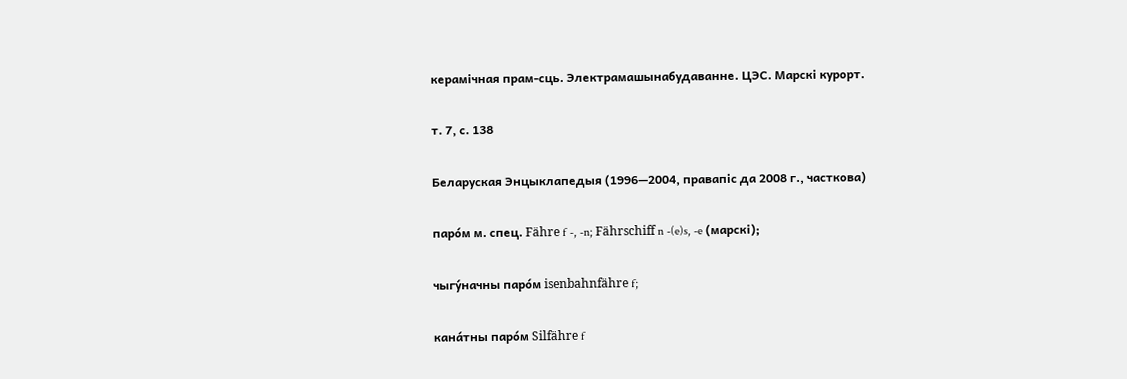керамічная прам-сць. Электрамашынабудаванне. ЦЭС. Марскі курорт.

т. 7, с. 138

Беларуская Энцыклапедыя (1996—2004, правапіс да 2008 г., часткова)

паро́м м. спец. Fähre f -, -n; Fährschiff n -(e)s, -e (марскі);

чыгу́начны паро́м isenbahnfähre f;

кана́тны паро́м Silfähre f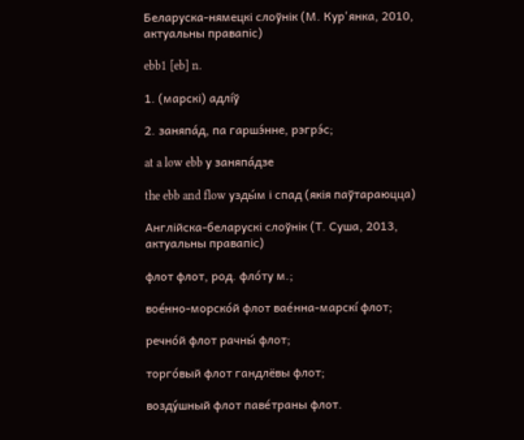Беларуска-нямецкі слоўнік (М. Кур'янка, 2010, актуальны правапіс)

ebb1 [eb] n.

1. (марскі) адлі́ў

2. заняпа́д, па гаршэ́нне, рэгрэ́с;

at a low ebb у заняпа́дзе

the ebb and flow узды́м і спад (якія паўтараюцца)

Англійска-беларускі слоўнік (Т. Суша, 2013, актуальны правапіс)

флот флот, род. фло́ту м.;

вое́нно-морско́й флот вае́нна-марскі́ флот;

речно́й флот рачны́ флот;

торго́вый флот гандлёвы флот;

возду́шный флот паве́траны флот.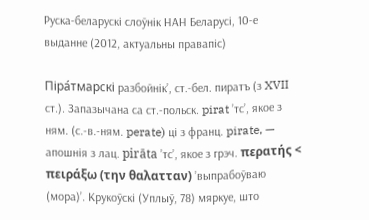Руска-беларускі слоўнік НАН Беларусі, 10-е выданне (2012, актуальны правапіс)

Піра́тмарскі разбойнік’, ст.-бел. пиратъ (з XVII ст.). Запазычана са ст.-польск. pirat ’тс’, якое з ням. (с.-в.-ням. perate) ці з франц. pirate, — апошнія з лац. pirāta ’тс’, якое з грэч. περατής < πειράξω (την θαλατταν) ’выпрабоўваю (мора)’. Крукоўскі (Уплыў, 78) мяркуе, што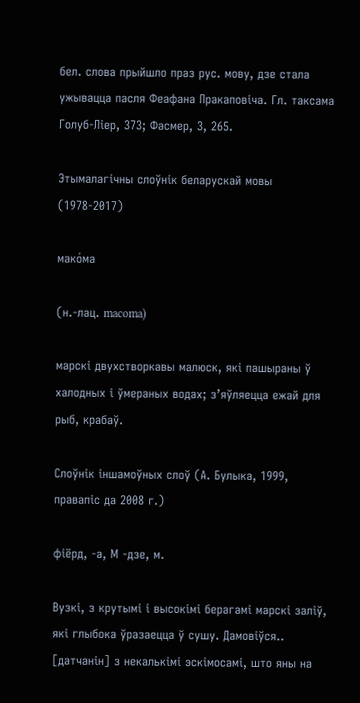бел. слова прыйшло праз рус. мову, дзе стала ужывацца пасля Феафана Пракаповіча. Гл. таксама Голуб-Ліер, 373; Фасмер, 3, 265.

Этымалагічны слоўнік беларускай мовы (1978-2017)

мако́ма

(н.-лац. macoma)

марскі двухстворкавы малюск, які пашыраны ў халодных і ўмераных водах; з’яўляецца ежай для рыб, крабаў.

Слоўнік іншамоўных слоў (А. Булыка, 1999, правапіс да 2008 г.)

фіёрд, ‑а, М ‑дзе, м.

Вузкі, з крутымі і высокімі берагамі марскі заліў, які глыбока ўразаецца ў сушу. Дамовіўся.. [датчанін] з некалькімі эскімосамі, што яны на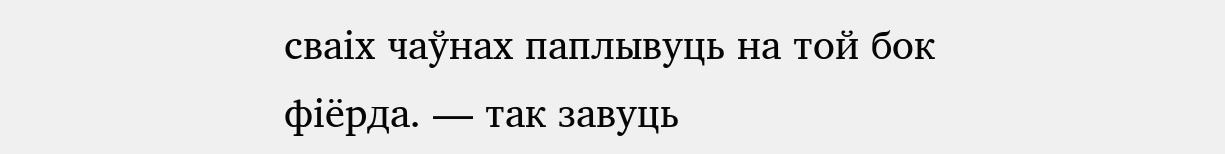сваіх чаўнах паплывуць на той бок фіёрда. — так завуць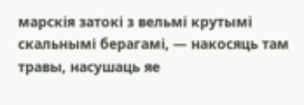марскія затокі з вельмі крутымі скальнымі берагамі, — накосяць там травы, насушаць яе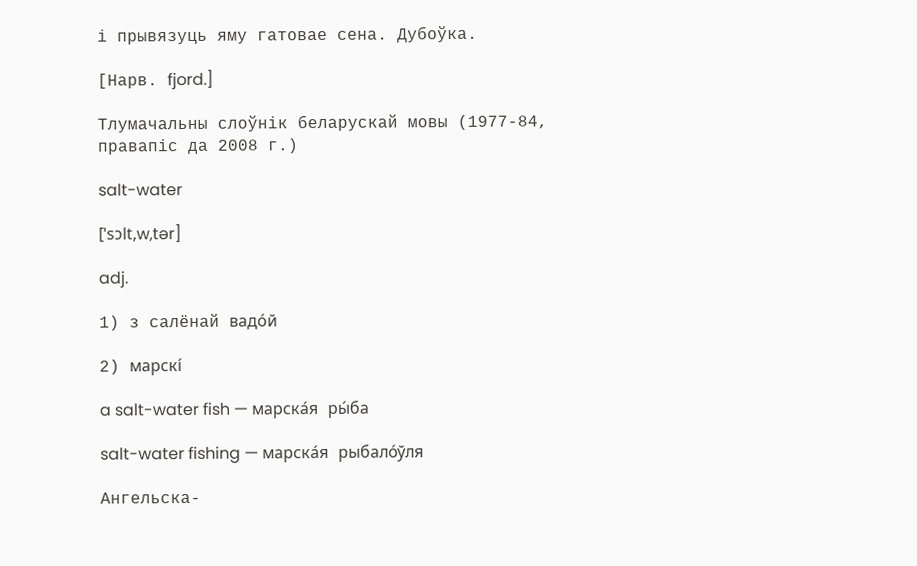і прывязуць яму гатовае сена. Дубоўка.

[Нарв. fjord.]

Тлумачальны слоўнік беларускай мовы (1977-84, правапіс да 2008 г.)

salt-water

[ˈsɔlt,w‚tər]

adj.

1) з салёнай вадо́й

2) марскі́

a salt-water fish — марска́я ры́ба

salt-water fishing — марска́я рыбало́ўля

Ангельска-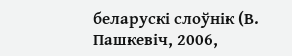беларускі слоўнік (В. Пашкевіч, 2006,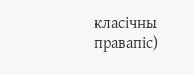класічны правапіс)